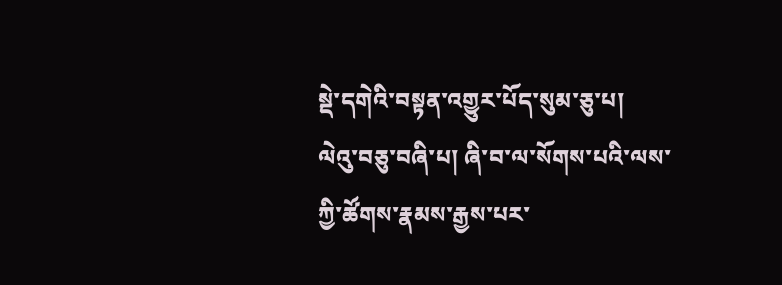སྡེ་དགེའི་བསྟན་འགྱུར་པོད་སུམ་ཅུ་པ།
ལེའུ་བཅུ་བཞི་པ། ཞི་བ་ལ་སོགས་པའི་ལས་ཀྱི་ཚོགས་རྣམས་རྒྱས་པར་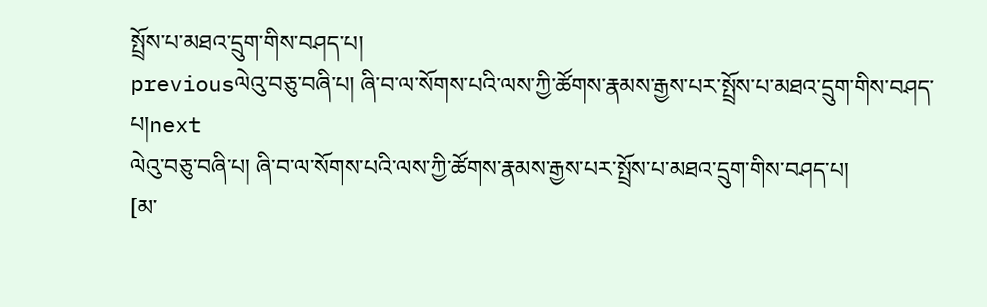སྤྲོས་པ་མཐའ་དྲུག་གིས་བཤད་པ།
previousལེའུ་བཅུ་བཞི་པ། ཞི་བ་ལ་སོགས་པའི་ལས་ཀྱི་ཚོགས་རྣམས་རྒྱས་པར་སྤྲོས་པ་མཐའ་དྲུག་གིས་བཤད་པ།next
ལེའུ་བཅུ་བཞི་པ། ཞི་བ་ལ་སོགས་པའི་ལས་ཀྱི་ཚོགས་རྣམས་རྒྱས་པར་སྤྲོས་པ་མཐའ་དྲུག་གིས་བཤད་པ།
[མ་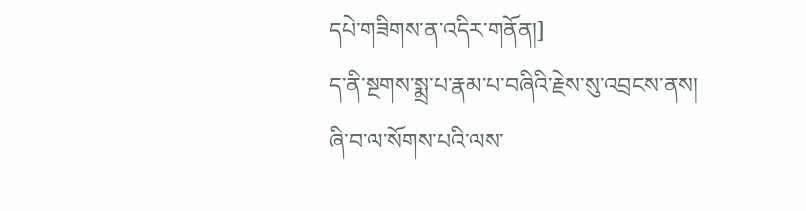དཔེ་གཟིགས་ན་འདིར་གནོན།]
ད་ནི་སྔགས་སྨྲ་པ་རྣམ་པ་བཞིའི་རྗེས་སུ་འབྲངས་ནས། ཞི་བ་ལ་སོགས་པའི་ལས་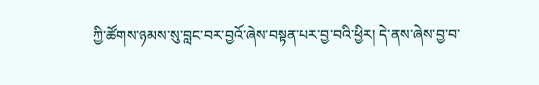ཀྱི་ཚོགས་ཉམས་སུ་བླང་བར་བྱའོ་ཞེས་བསྟན་པར་བྱ་བའི་ཕྱིར། དེ་ནས་ཞེས་བྱ་བ་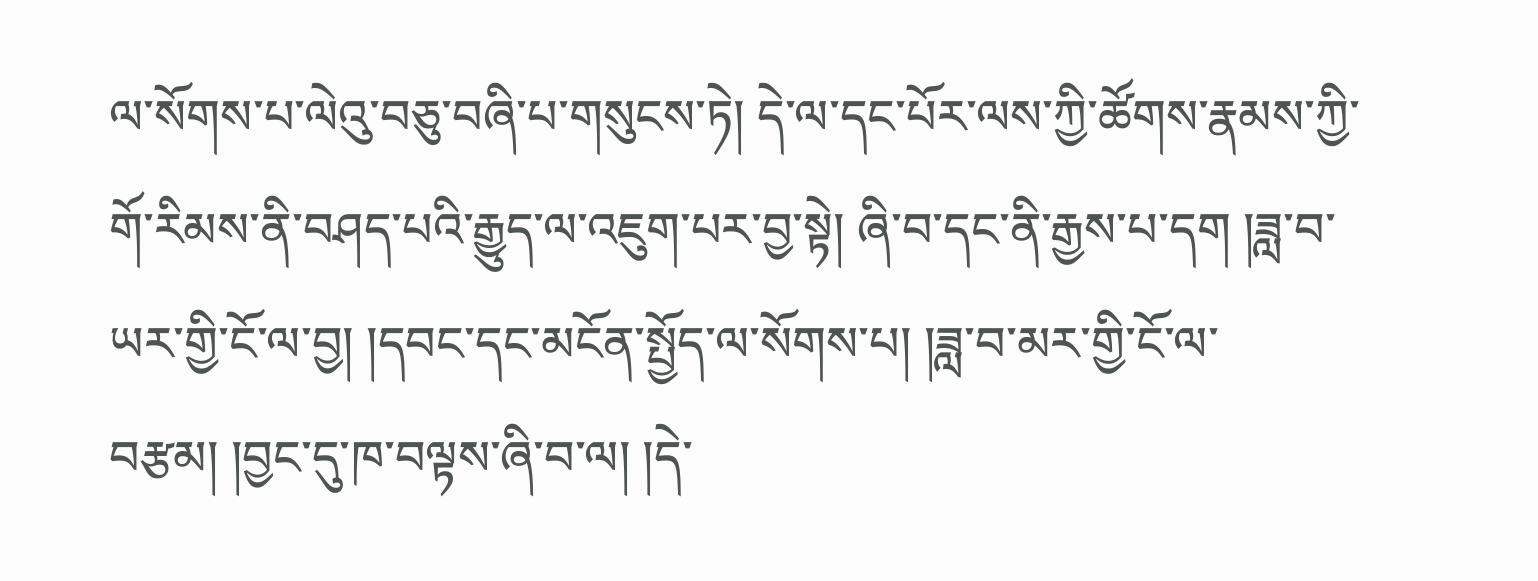ལ་སོགས་པ་ལེའུ་བཅུ་བཞི་པ་གསུངས་ཏེ། དེ་ལ་དང་པོར་ལས་ཀྱི་ཚོགས་རྣམས་ཀྱི་གོ་རིམས་ནི་བཤད་པའི་རྒྱུད་ལ་འཇུག་པར་བྱ་སྟེ། ཞི་བ་དང་ནི་རྒྱས་པ་དག །ཟླ་བ་ཡར་གྱི་ངོ་ལ་བྱ། །དབང་དང་མངོན་སྤྱོད་ལ་སོགས་པ། །ཟླ་བ་མར་གྱི་ངོ་ལ་བརྩམ། །བྱང་དུ་ཁ་བལྟས་ཞི་བ་ལ། །དེ་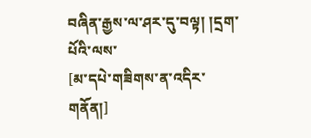བཞིན་རྒྱས་ལ་ཤར་དུ་བལྟ། །དྲག་པོའི་ལས་
[མ་དཔེ་གཟིགས་ན་འདིར་གནོན།]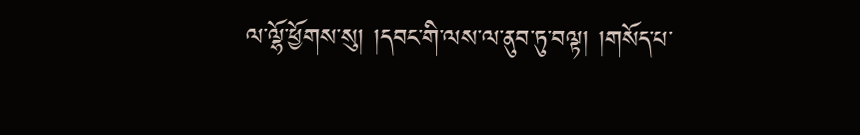ལ་ལྷོ་ཕྱོགས་སུ། །དབང་གི་ལས་ལ་ནུབ་ཏུ་བལྟ། །གསོད་པ་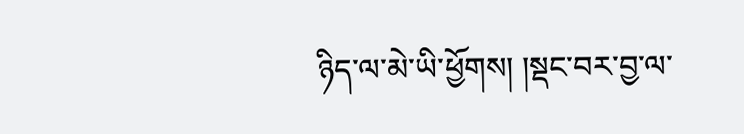ཉིད་ལ་མེ་ཡི་ཕྱོགས། །སྡང་བར་བྱ་ལ་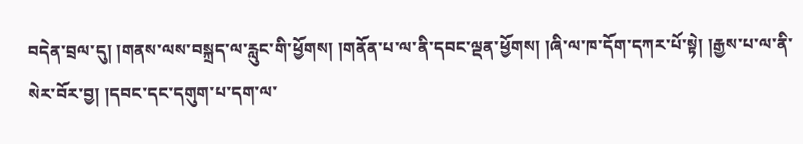བདེན་བྲལ་དུ། །གནས་ལས་བསྐྲད་ལ་རླུང་གི་ཕྱོགས། །གནོན་པ་ལ་ནི་དབང་ལྡན་ཕྱོགས། །ཞི་ལ་ཁ་དོག་དཀར་པོ་སྟེ། །རྒྱས་པ་ལ་ནི་སེར་བོར་བྱ། །དབང་དང་དགུག་པ་དག་ལ་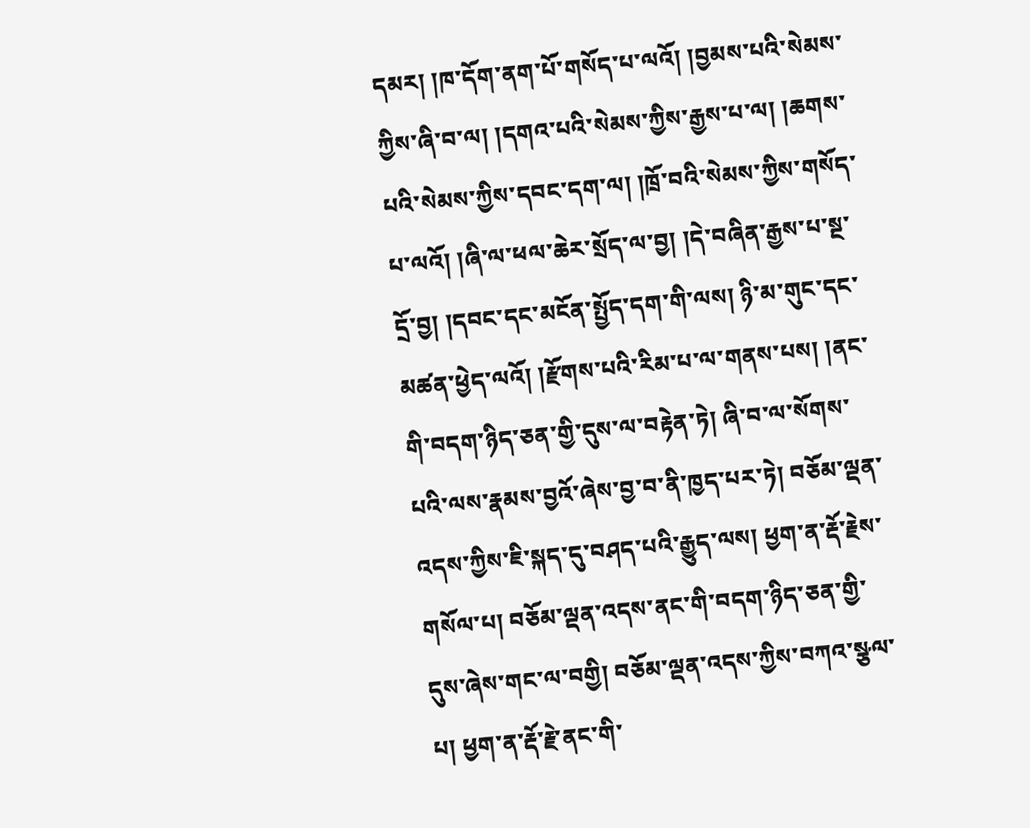དམར། །ཁ་དོག་ནག་པོ་གསོད་པ་ལའོ། །བྱམས་པའི་སེམས་ཀྱིས་ཞི་བ་ལ། །དགའ་པའི་སེམས་ཀྱིས་རྒྱས་པ་ལ། །ཆགས་པའི་སེམས་ཀྱིས་དབང་དག་ལ། །ཁྲོ་བའི་སེམས་ཀྱིས་གསོད་པ་ལའོ། །ཞི་ལ་ཕལ་ཆེར་སྲོད་ལ་བྱ། །དེ་བཞིན་རྒྱས་པ་སྔ་དྲོ་བྱ། །དབང་དང་མངོན་སྤྱོད་དག་གི་ལས། ཉི་མ་གུང་དང་མཚན་ཕྱེད་ལའོ། །རྫོགས་པའི་རིམ་པ་ལ་གནས་པས། །ནང་གི་བདག་ཉིད་ཅན་གྱི་དུས་ལ་བརྟེན་ཏེ། ཞི་བ་ལ་སོགས་པའི་ལས་རྣམས་བྱའོ་ཞེས་བྱ་བ་ནི་ཁྱད་པར་ཏེ། བཅོམ་ལྡན་འདས་ཀྱིས་ཇི་སྐད་དུ་བཤད་པའི་རྒྱུད་ལས། ཕྱག་ན་རྡོ་རྗེས་གསོལ་པ། བཅོམ་ལྡན་འདས་ནང་གི་བདག་ཉིད་ཅན་གྱི་དུས་ཞེས་གང་ལ་བགྱི། བཅོམ་ལྡན་འདས་ཀྱིས་བཀའ་སྩལ་པ། ཕྱག་ན་རྡོ་རྗེ་ནང་གི་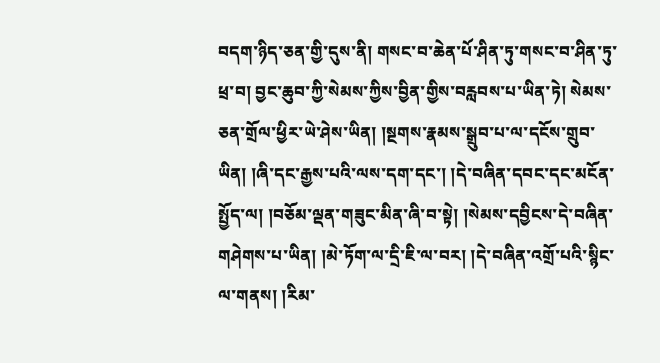བདག་ཉིད་ཅན་གྱི་དུས་ནི། གསང་བ་ཆེན་པོ་ཤིན་ཏུ་གསང་བ་ཤིན་ཏུ་ཕྲ་བ། བྱང་ཆུབ་ཀྱི་སེམས་ཀྱིས་བྱིན་གྱིས་བརླབས་པ་ཡིན་ཏེ། སེམས་ཅན་གྲོལ་ཕྱིར་ཡེ་ཤེས་ཡིན། །སྔགས་རྣམས་སྒྲུབ་པ་ལ་དངོས་གྲུབ་ཡིན། །ཞི་དང་རྒྱས་པའི་ལས་དག་དང་། །དེ་བཞིན་དབང་དང་མངོན་སྤྱོད་ལ། །བཅོམ་ལྡན་གཟུང་མིན་ཞི་བ་སྟེ། །སེམས་དབྱིངས་དེ་བཞིན་གཤེགས་པ་ཡིན། །མེ་ཏོག་ལ་དྲི་ཇི་ལ་བར། །དེ་བཞིན་འགྲོ་པའི་སྙིང་ལ་གནས། །རིམ་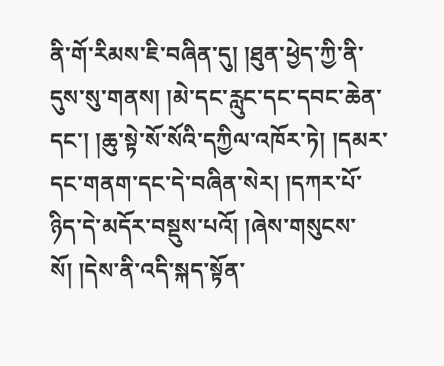ནི་གོ་རིམས་ཇི་བཞིན་དུ། །ཐུན་ཕྱེད་ཀྱི་ནི་དུས་སུ་གནས། །མེ་དང་རླུང་དང་དབང་ཆེན་དང་། །ཆུ་སྟེ་སོ་སོའི་དཀྱིལ་འཁོར་ཏེ། །དམར་དང་གནག་དང་དེ་བཞིན་སེར། །དཀར་པོ་ཉིད་དེ་མདོར་བསྡུས་པའོ། །ཞེས་གསུངས་སོ། །དེས་ནི་འདི་སྐད་སྟོན་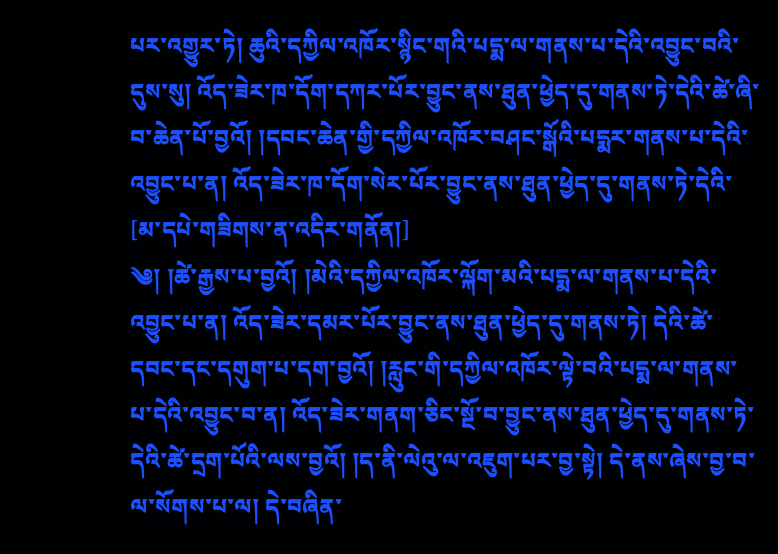པར་འགྱུར་ཏེ། ཆུའི་དཀྱིལ་འཁོར་སྙིང་གའི་པདྨ་ལ་གནས་པ་དེའི་འབྱུང་བའི་དུས་སུ། འོད་ཟེར་ཁ་དོག་དཀར་པོར་བྱུང་ནས་ཐུན་ཕྱེད་དུ་གནས་ཏེ་དེའི་ཚེ་ཞི་བ་ཆེན་པོ་བྱའོ། །དབང་ཆེན་གྱི་དཀྱིལ་འཁོར་བཤང་སྒོའི་པདྨར་གནས་པ་དེའི་འབྱུང་པ་ན། འོད་ཟེར་ཁ་དོག་སེར་པོར་བྱུང་ནས་ཐུན་ཕྱེད་དུ་གནས་ཏེ་དེའི་
[མ་དཔེ་གཟིགས་ན་འདིར་གནོན།]
༄། །ཚེ་རྒྱས་པ་བྱའོ། །མེའི་དཀྱིལ་འཁོར་ལྐོག་མའི་པདྨ་ལ་གནས་པ་དེའི་འབྱུང་པ་ན། འོད་ཟེར་དམར་པོར་བྱུང་ནས་ཐུན་ཕྱེད་དུ་གནས་ཏེ། དེའི་ཚེ་དབང་དང་དགུག་པ་དག་བྱའོ། །རླུང་གི་དཀྱིལ་འཁོར་ལྟེ་བའི་པདྨ་ལ་གནས་པ་དེའི་འབྱུང་བ་ན། འོད་ཟེར་གནག་ཅིང་སྔོ་བ་བྱུང་ནས་ཐུན་ཕྱེད་དུ་གནས་ཏེ་དེའི་ཚེ་དྲག་པོའི་ལས་བྱའོ། །ད་ནི་ལེའུ་ལ་འཇུག་པར་བྱ་སྟེ། དེ་ནས་ཞེས་བྱ་བ་ལ་སོགས་པ་ལ། དེ་བཞིན་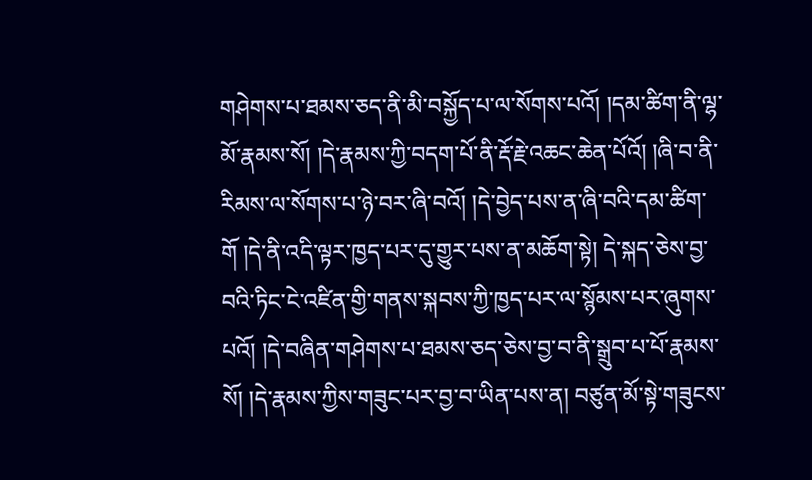གཤེགས་པ་ཐམས་ཅད་ནི་མི་བསྐྱོད་པ་ལ་སོགས་པའོ། །དམ་ཚིག་ནི་ལྷ་མོ་རྣམས་སོ། །དེ་རྣམས་ཀྱི་བདག་པོ་ནི་རྡོ་རྗེ་འཆང་ཆེན་པོའོ། །ཞི་བ་ནི་རིམས་ལ་སོགས་པ་ཉེ་བར་ཞི་བའོ། །དེ་བྱེད་པས་ན་ཞི་བའི་དམ་ཚིག་གོ །དེ་ནི་འདི་ལྟར་ཁྱད་པར་དུ་གྱུར་པས་ན་མཆོག་སྟེ། དེ་སྐད་ཅེས་བྱ་བའི་ཏིང་ངེ་འཛིན་གྱི་གནས་སྐབས་ཀྱི་ཁྱད་པར་ལ་སྙོམས་པར་ཞུགས་པའོ། །དེ་བཞིན་གཤེགས་པ་ཐམས་ཅད་ཅེས་བྱ་བ་ནི་སྒྲུབ་པ་པོ་རྣམས་སོ། །དེ་རྣམས་ཀྱིས་གཟུང་པར་བྱ་བ་ཡིན་པས་ན། བཙུན་མོ་སྟེ་གཟུངས་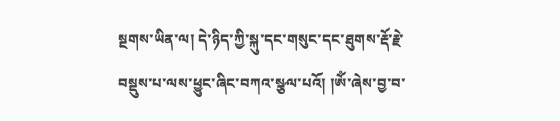སྔགས་ཡིན་ལ། དེ་ཉིད་ཀྱི་སྐུ་དང་གསུང་དང་ཐུགས་རྡོ་རྗེ་བསྡུས་པ་ལས་ཕྱུང་ཞིང་བཀའ་སྩལ་པའོ། །ཨོཾ་ཞེས་བྱ་བ་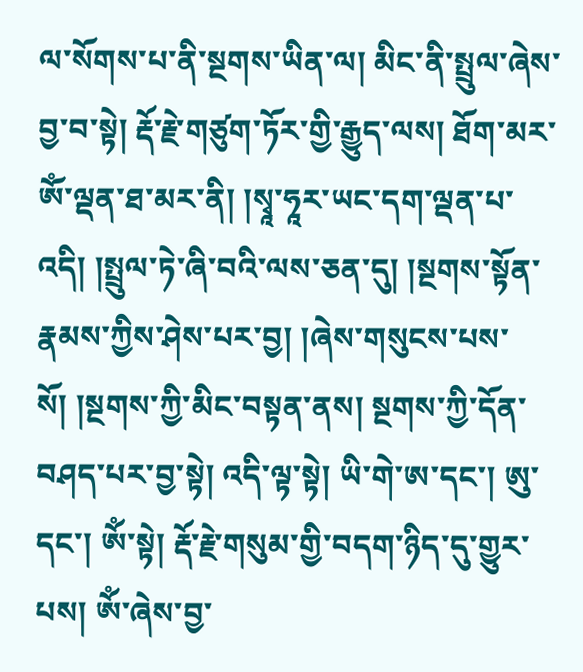ལ་སོགས་པ་ནི་སྔགས་ཡིན་ལ། མིང་ནི་སྤྲུལ་ཞེས་བྱ་བ་སྟེ། རྡོ་རྗེ་གཙུག་ཏོར་གྱི་རྒྱུད་ལས། ཐོག་མར་ཨོཾ་ལྡན་ཐ་མར་ནི། །སྭཱ་ཧཱར་ཡང་དག་ལྡན་པ་འདི། །སྤྲུལ་ཏེ་ཞི་བའི་ལས་ཅན་དུ། །སྔགས་སྟོན་རྣམས་ཀྱིས་ཤེས་པར་བྱ། །ཞེས་གསུངས་པས་སོ། །སྔགས་ཀྱི་མིང་བསྟན་ནས། སྔགས་ཀྱི་དོན་བཤད་པར་བྱ་སྟེ། འདི་ལྟ་སྟེ། ཡི་གེ་ཨ་དང་། ཨུ་དང་། ཨོཾ་སྟེ། རྡོ་རྗེ་གསུམ་གྱི་བདག་ཉིད་དུ་གྱུར་པས། ཨོཾ་ཞེས་བྱ་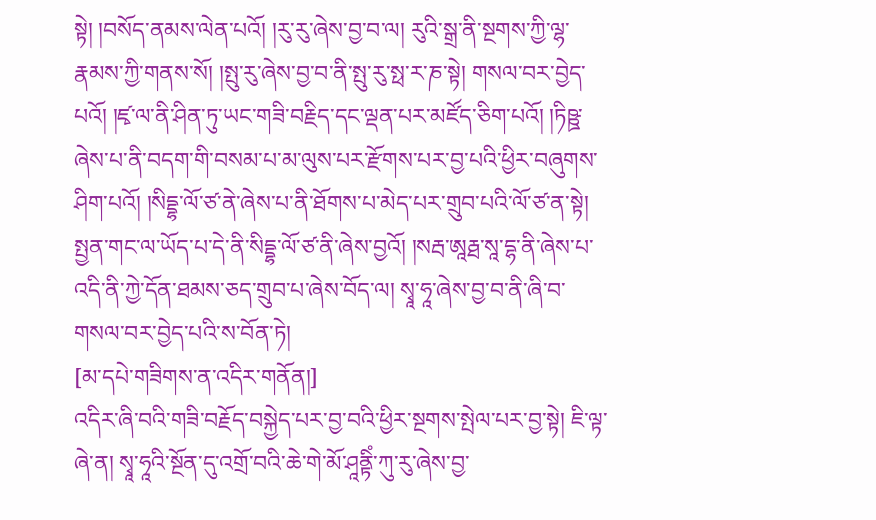སྟེ། །བསོད་ནམས་ལེན་པའོ། །རུ་རུ་ཞེས་བྱ་བ་ལ། རུའི་སྒྲ་ནི་སྔགས་ཀྱི་ལྷ་རྣམས་ཀྱི་གནས་སོ། །སྤུ་རུ་ཞེས་བྱ་བ་ནི་སྤུ་རུ་སྥ་ར་ཎ་སྟེ། གསལ་བར་བྱེད་པའོ། །ཛྭ་ལ་ནི་ཤིན་ཏུ་ཡང་གཟི་བརྗིད་དང་ལྡན་པར་མཛོད་ཅིག་པའོ། །ཏིཥྛ་ཞེས་པ་ནི་བདག་གི་བསམ་པ་མ་ལུས་པར་རྫོགས་པར་བྱ་པའི་ཕྱིར་བཞུགས་ཤིག་པའོ། །སིདྡྷ་ལོ་ཙ་ནེ་ཞེས་པ་ནི་ཐོགས་པ་མེད་པར་གྲུབ་པའི་ལོ་ཙ་ན་སྟེ། སྤྱན་གང་ལ་ཡོད་པ་དེ་ནི་སིདྡྷ་ལོ་ཙ་ནི་ཞེས་བྱའོ། །སརྦ་ཨཱརྠ་སཱ་དྷ་ནི་ཞེས་པ་འདི་ནི་ཀྱེ་དོན་ཐམས་ཅད་གྲུབ་པ་ཞེས་བོད་ལ། སྭཱ་ཧཱ་ཞེས་བྱ་བ་ནི་ཞི་བ་གསལ་བར་བྱེད་པའི་ས་བོན་ཏེ།
[མ་དཔེ་གཟིགས་ན་འདིར་གནོན།]
འདིར་ཞི་བའི་གཟི་བརྗོད་བསྐྱེད་པར་བྱ་བའི་ཕྱིར་སྔགས་སྤེལ་པར་བྱ་སྟེ། ཇི་ལྟ་ཞེ་ན། སྭཱ་ཧཱའི་སྔོན་དུ་འགྲོ་བའི་ཆེ་གེ་མོ་ཤཱནྟིཾ་ཀུ་རུ་ཞེས་བྱ་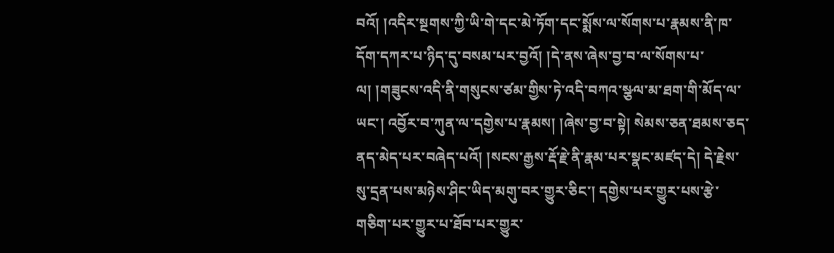བའོ། །འདིར་སྔགས་ཀྱི་ཡི་གེ་དང་མེ་ཏོག་དང་སྨོས་ལ་སོགས་པ་རྣམས་ནི་ཁ་དོག་དཀར་པ་ཉིད་དུ་བསམ་པར་བྱའོ། །དེ་ནས་ཞེས་བྱ་བ་ལ་སོགས་པ་ལ། །གཟུངས་འདི་ནི་གསུངས་ཙམ་གྱིས་ཏེ་འདི་བཀའ་སྩལ་མ་ཐག་གི་མོད་ལ་ཡང་། འབྱོར་བ་ཀུན་ལ་དགྱེས་པ་རྣམས། །ཞེས་བྱ་བ་སྟེ། སེམས་ཅན་ཐམས་ཅད་ནད་མེད་པར་བཞེད་པའོ། །སངས་རྒྱས་རྡོ་རྗེ་ནི་རྣམ་པར་སྣང་མཛད་དེ། དེ་རྗེས་སུ་དྲན་པས་མཉེས་ཤིང་ཡིད་མགུ་བར་གྱུར་ཅིང་། དགྱེས་པར་གྱུར་པས་རྩེ་གཅིག་པར་གྱུར་པ་ཐོབ་པར་གྱུར་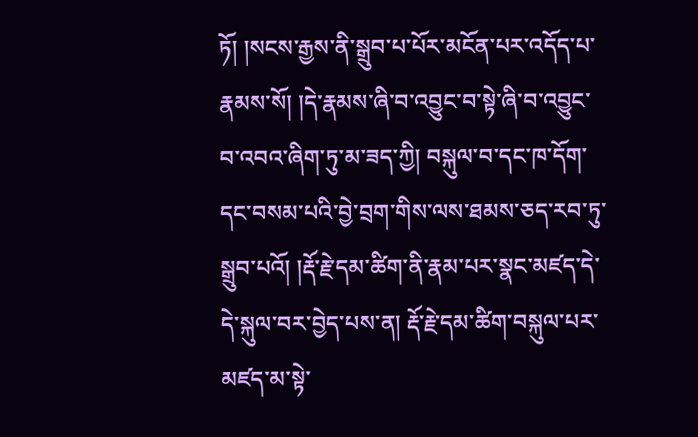ཏོ། །སངས་རྒྱས་ནི་སྒྲུབ་པ་པོར་མངོན་པར་འདོད་པ་རྣམས་སོ། །དེ་རྣམས་ཞི་བ་འབྱུང་བ་སྟེ་ཞི་བ་འབྱུང་བ་འབའ་ཞིག་ཏུ་མ་ཟད་ཀྱི། བསྐུལ་བ་དང་ཁ་དོག་དང་བསམ་པའི་བྱེ་བྲག་གིས་ལས་ཐམས་ཅད་རབ་ཏུ་སྒྲུབ་པའོ། །རྡོ་རྗེ་དམ་ཚིག་ནི་རྣམ་པར་སྣང་མཛད་དེ་དེ་སྐུལ་བར་བྱེད་པས་ན། རྡོ་རྗེ་དམ་ཚིག་བསྐུལ་པར་མཛད་མ་སྟེ་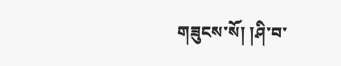གཟུངས་སོ། །ཤི་བ་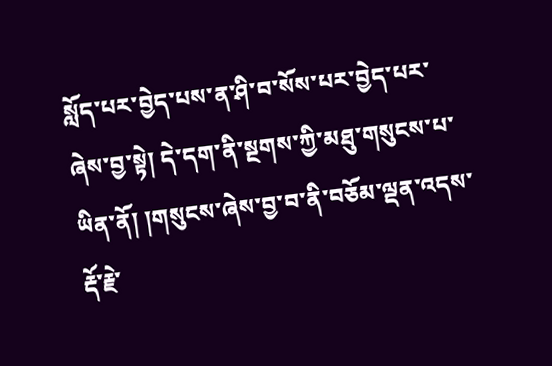སློད་པར་བྱེད་པས་ན་ཤི་བ་སོས་པར་བྱེད་པར་ཞེས་བྱ་སྟེ། དེ་དག་ནི་སྔགས་ཀྱི་མཐུ་གསུངས་པ་ཡིན་ནོ། །གསུངས་ཞེས་བྱ་བ་ནི་བཅོམ་ལྡན་འདས་རྡོ་རྗེ་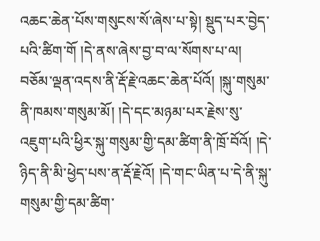འཆང་ཆེན་པོས་གསུངས་སོ་ཞེས་པ་སྟེ། སྡུད་པར་བྱེད་པའི་ཚིག་གོ །དེ་ནས་ཞེས་བྱ་བ་ལ་སོགས་པ་ལ། བཅོམ་ལྡན་འདས་ནི་རྡོ་རྗེ་འཆང་ཆེན་པོའོ། །སྐུ་གསུམ་ནི་ཁམས་གསུམ་མོ། །དེ་དང་མཉམ་པར་རྗེས་སུ་འཇུག་པའི་ཕྱིར་སྐུ་གསུམ་གྱི་དམ་ཚིག་ནི་ཁྲོ་བོའོ། །དེ་ཉིད་ནི་མི་ཕྱེད་པས་ན་རྡོ་རྗེའོ། །དེ་གང་ཡིན་པ་དེ་ནི་སྐུ་གསུམ་གྱི་དམ་ཚིག་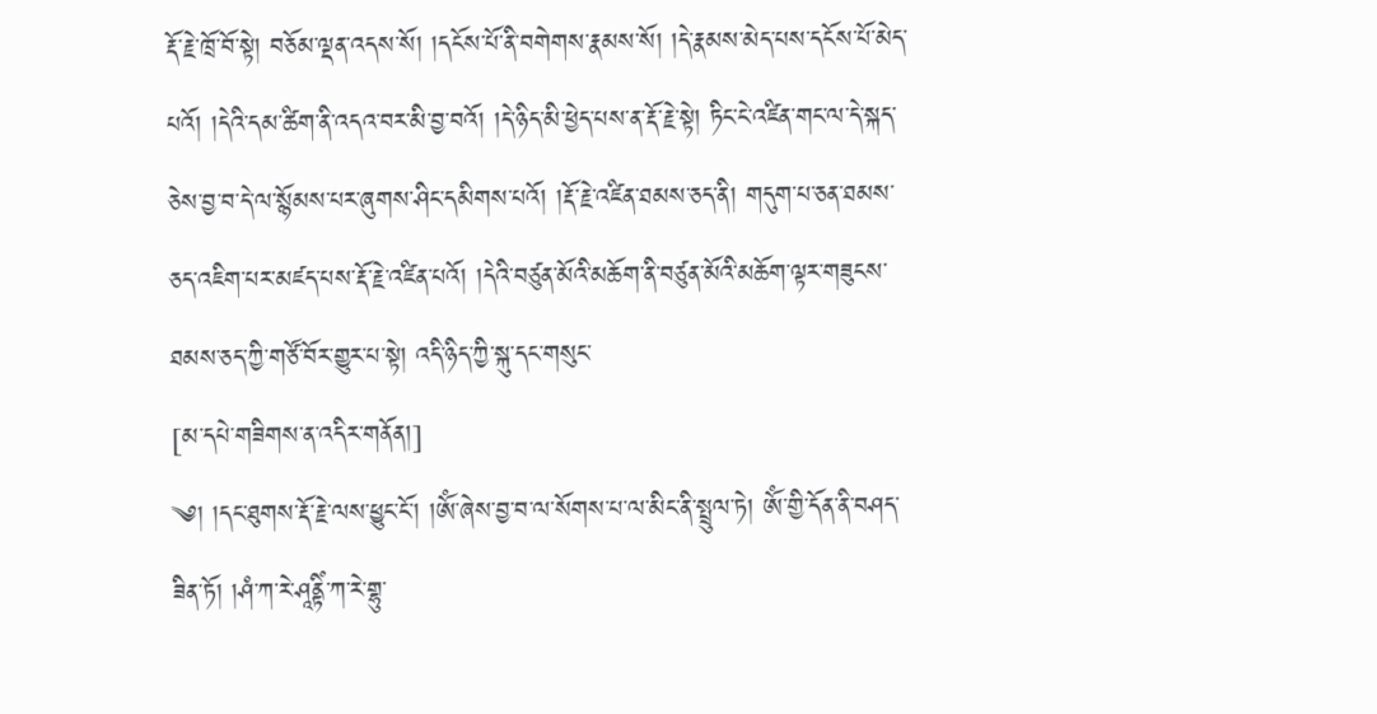རྡོ་རྗེ་ཁྲོ་བོ་སྟེ། བཅོམ་ལྡན་འདས་སོ། །དངོས་པོ་ནི་བགེགས་རྣམས་སོ། །དེ་རྣམས་མེད་པས་དངོས་པོ་མེད་པའོ། །དེའི་དམ་ཚིག་ནི་འདའ་བར་མི་བྱ་བའོ། །དེ་ཉིད་མི་ཕྱེད་པས་ན་རྡོ་རྗེ་སྟེ། ཏིང་ངེ་འཛིན་གང་ལ་དེ་སྐད་ཅེས་བྱ་བ་དེ་ལ་སྙོམས་པར་ཞུགས་ཤིང་དམིགས་པའོ། །རྡོ་རྗེ་འཛིན་ཐམས་ཅད་ནི། གདུག་པ་ཅན་ཐམས་ཅད་འཇིག་པར་མཛད་པས་རྡོ་རྗེ་འཛིན་པའོ། །དེའི་བཙུན་མོའི་མཆོག་ནི་བཙུན་མོའི་མཆོག་ལྟར་གཟུངས་ཐམས་ཅད་ཀྱི་གཙོ་བོར་གྱུར་པ་སྟེ། འདི་ཉིད་ཀྱི་སྐུ་དང་གསུང་
[མ་དཔེ་གཟིགས་ན་འདིར་གནོན།]
༄། །དང་ཐུགས་རྡོ་རྗེ་ལས་ཕྱུང་ངོ་། །ཨོཾ་ཞེས་བྱ་བ་ལ་སོགས་པ་ལ་མིང་ནི་སྤྲུལ་ཏེ། ཨོཾ་གྱི་དོན་ནི་བཤད་ཟིན་ཏོ། །ཤཾ་ཀ་རེ་ཤཱནྟིཾ་ཀ་རེ་གྷུ་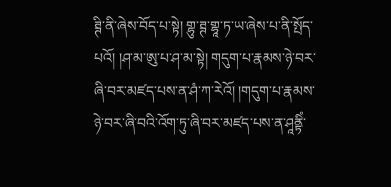ཊྚི་ནི་ཞེས་བོད་པ་སྟེ། གྷུ་ཊྚ་གྷཱ་ཏ་ཡ་ཞེས་པ་ནི་སྤོད་པའོ། །ཤ་མ་ཨུ་པ་ཤ་མ་སྟེ། གདུག་པ་རྣམས་ཉེ་བར་ཞི་བར་མཛད་པས་ན་ཤཾ་ཀ་རེའོ། །གདུག་པ་རྣམས་ཉེ་བར་ཞི་བའི་འོག་ཏུ་ཞི་བར་མཛད་པས་ན་ཤཱནྟིཾ་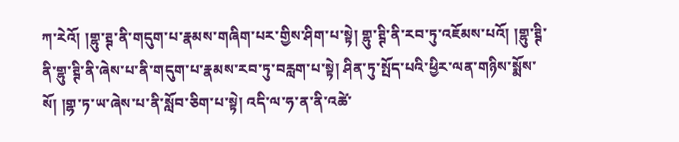ཀ་རེའོ། །གྷུ་ཊྚ་ནི་གདུག་པ་རྣམས་གཞིག་པར་གྱིས་ཤིག་པ་སྟེ། གྷུ་ཊྚི་ནི་རབ་ཏུ་འཇོམས་པའོ། །གྷུ་ཊྚི་ནི་གྷུ་ཊྚི་ནི་ཞེས་པ་ནི་གདུག་པ་རྣམས་རབ་ཏུ་བརླག་པ་སྟེ། ཤིན་ཏུ་སྤོད་པའི་ཕྱིར་ལན་གཉིས་སྨོས་སོ། །གྷ་ཏ་ཡ་ཞེས་པ་ནི་སློབ་ཅིག་པ་སྟེ། འདི་ལ་ཧ་ན་ནི་འཚེ་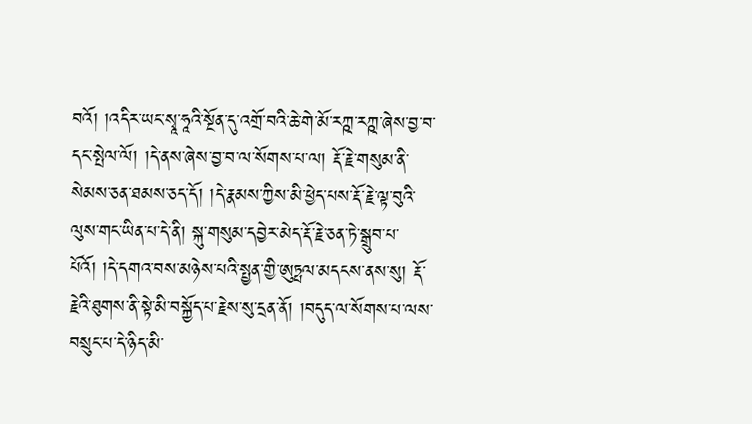བའོ། །འདིར་ཡང་སྭཱ་ཧཱའི་སྔོན་དུ་འགྲོ་བའི་ཆེ་གེ་མོ་རཀྵ་རཀྵ་ཞེས་བྱ་བ་དང་སྤེལ་ལོ། །དེ་ནས་ཞེས་བྱ་བ་ལ་སོགས་པ་ལ། རྡོ་རྗེ་གསུམ་ནི་སེམས་ཅན་ཐམས་ཅད་དོ། །དེ་རྣམས་ཀྱིས་མི་ཕྱེད་པས་རྡོ་རྗེ་ལྟ་བུའི་ལུས་གང་ཡིན་པ་དེ་ནི། སྐུ་གསུམ་དབྱེར་མེད་རྡོ་རྗེ་ཅན་ཏེ་སྒྲུབ་པ་པོའོ། །དེ་དགའ་བས་མཉེས་པའི་སྤྱན་གྱི་ཨུཏྤལ་མདངས་ནས་སུ། རྡོ་རྗེའི་ཐུགས་ནི་སྟེ་མི་བསྐྱོད་པ་རྗེས་སུ་དྲན་ནོ། །བདུད་ལ་སོགས་པ་ལས་བསྲུང་པ་དེ་ཉིད་མི་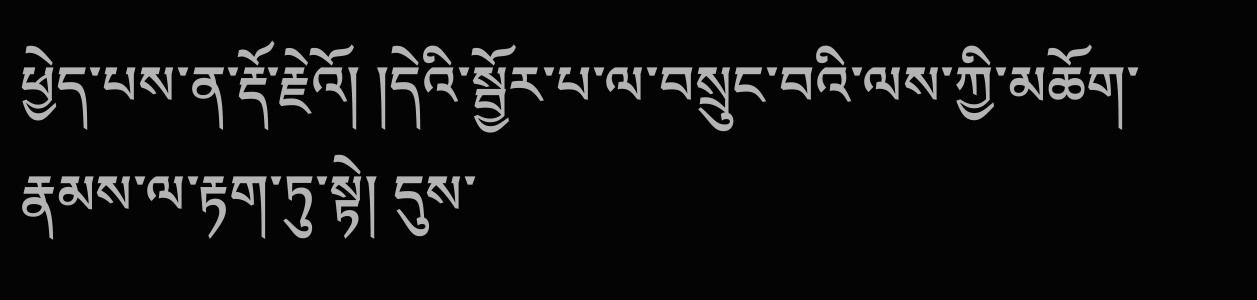ཕྱེད་པས་ན་རྡོ་རྗེའོ། །དེའི་སྦྱོར་པ་ལ་བསྲུང་བའི་ལས་ཀྱི་མཆོག་རྣམས་ལ་རྟག་ཏུ་སྟེ། དུས་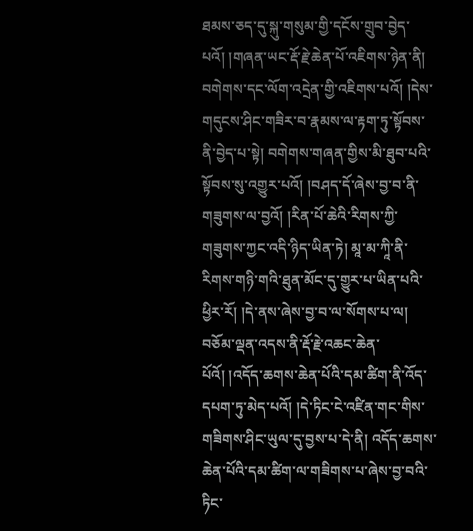ཐམས་ཅད་དུ་སྐུ་གསུམ་གྱི་དངོས་གྲུབ་བྱེད་པའོ། །གཞན་ཡང་རྡོ་རྗེ་ཆེན་པོ་འཇིགས་ཉེན་ནི། བགེགས་དང་ལོག་འདྲེན་གྱི་འཇིགས་པའོ། །དེས་གདུངས་ཤིང་གཟིར་བ་རྣམས་ལ་རྟག་ཏུ་སྟོབས་ནི་བྱེད་པ་སྟེ། བགེགས་གཞན་གྱིས་མི་ཐུབ་པའི་སྟོབས་སུ་འགྱུར་པའོ། །བཤད་དོ་ཞེས་བྱ་བ་ནི་གཟུགས་ལ་བྱའོ། །རིན་པོ་ཆེའི་རིགས་ཀྱི་གཟུགས་ཀྱང་འདི་ཉིད་ཡིན་ཏེ། མཱ་མ་ཀཱི་ནི་རིགས་གཉི་གའི་ཐུན་མོང་དུ་གྱུར་པ་ཡིན་པའི་ཕྱིར་རོ། །དེ་ནས་ཞེས་བྱ་བ་ལ་སོགས་པ་ལ། བཅོམ་ལྡན་འདས་ནི་རྡོ་རྗེ་འཆང་ཆེན་པོའོ། །འདོད་ཆགས་ཆེན་པོའི་དམ་ཚིག་ནི་འོད་དཔག་ཏུ་མེད་པའོ། །དེ་ཏིང་ངེ་འཛིན་གང་གིས་གཟིགས་ཤིང་ཡུལ་དུ་བྱས་པ་དེ་ནི། འདོད་ཆགས་ཆེན་པོའི་དམ་ཚིག་ལ་གཟིགས་པ་ཞེས་བྱ་བའི་ཏིང་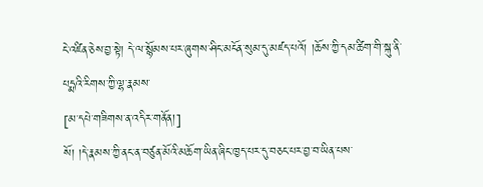ངེ་འཛིན་ཅེས་བྱ་སྟེ། དེ་ལ་སྙོམས་པར་ཞུགས་ཤིང་མངོན་སུམ་དུ་མཛད་པའོ། །ཆོས་ཀྱི་དམ་ཚིག་གི་སྐུ་ནི་པདྨའི་རིགས་ཀྱི་ལྷ་རྣམས་
[མ་དཔེ་གཟིགས་ན་འདིར་གནོན།]
སོ། །དེ་རྣམས་ཀྱི་ནང་ན་བཙུན་མོའི་མཆོག་ཡིན་ཞིང་ཁྱད་པར་དུ་བཅང་པར་བྱ་བ་ཡིན་པས་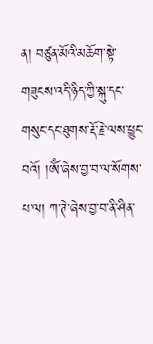ན། བཙུན་མོའི་མཆོག་སྟེ་གཟུངས་འདི་ཉིད་ཀྱི་སྐུ་དང་གསུང་དང་ཐུགས་རྡོ་རྗེ་ལས་ཕྱུང་བའོ། །ཨོཾ་ཞེས་བྱ་བ་ལ་སོགས་པ་ལ། ཀ་ཊེ་ཞེས་བྱ་བ་ནི་ཤིན་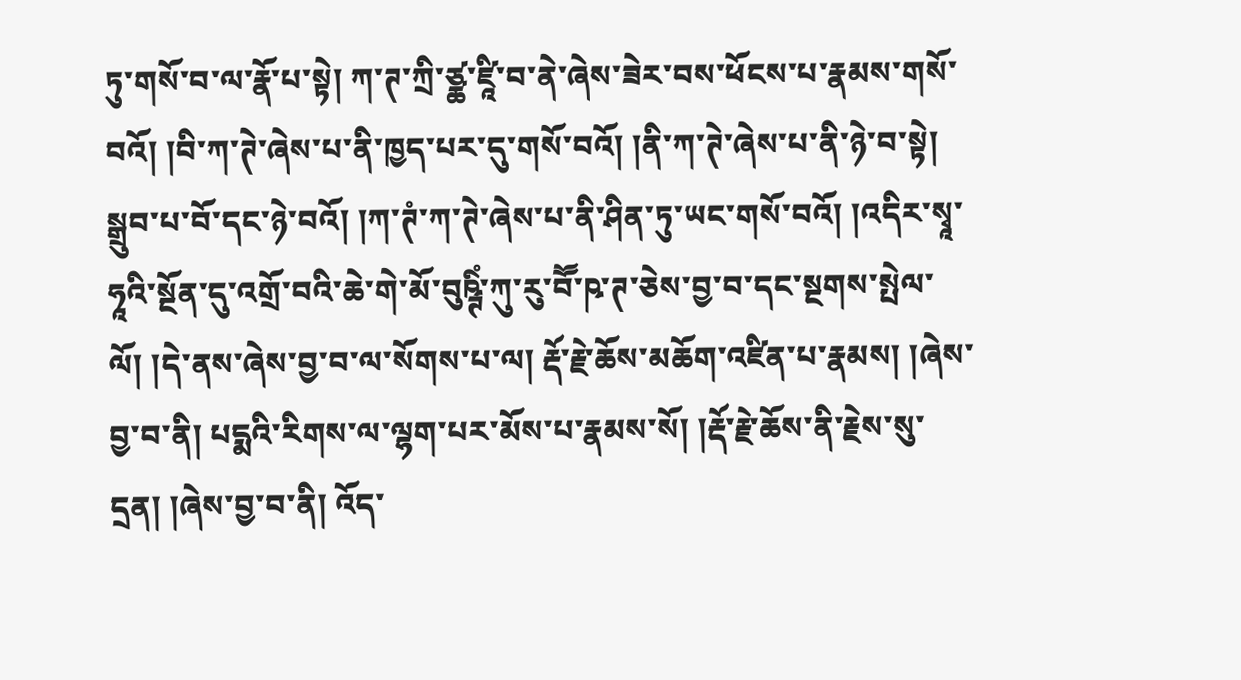ཏུ་གསོ་བ་ལ་རྣོ་པ་སྟེ། ཀ་ཊ་ཀྲི་ཙྪ་ཛཱི་བ་ནེ་ཞེས་ཟེར་བས་ཕོངས་པ་རྣམས་གསོ་བའོ། །བི་ཀ་ཊེ་ཞེས་པ་ནི་ཁྱད་པར་དུ་གསོ་བའོ། །ནི་ཀ་ཊེ་ཞེས་པ་ནི་ཉེ་བ་སྟེ། སྒྲུབ་པ་བོ་དང་ཉེ་བའོ། །ཀ་ཊཾ་ཀ་ཊེ་ཞེས་པ་ནི་ཤིན་ཏུ་ཡང་གསོ་བའོ། །འདིར་སྭཱ་ཧཱའི་སྔོན་དུ་འགྲོ་བའི་ཆེ་གེ་མོ་བུཥྚིཾ་ཀུ་རུ་བཽ་ཥ་ཊ་ཅེས་བྱ་བ་དང་སྔགས་སྤེལ་ལོ། །དེ་ནས་ཞེས་བྱ་བ་ལ་སོགས་པ་ལ། རྡོ་རྗེ་ཆོས་མཆོག་འཛིན་པ་རྣམས། །ཞེས་བྱ་བ་ནི། པདྨའི་རིགས་ལ་ལྷག་པར་མོས་པ་རྣམས་སོ། །རྡོ་རྗེ་ཆོས་ནི་རྗེས་སུ་དྲན། །ཞེས་བྱ་བ་ནི། འོད་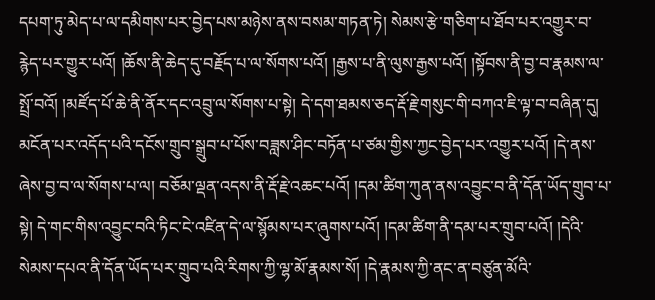དཔག་ཏུ་མེད་པ་ལ་དམིགས་པར་བྱེད་པས་མཉེས་ནས་བསམ་གཏན་ཏེ། སེམས་རྩེ་གཅིག་པ་ཐོབ་པར་འགྱུར་བ་རྙེད་པར་གྱུར་པའོ། །ཆོས་ནི་ཆེད་དུ་བརྗོད་པ་ལ་སོགས་པའོ། །རྒྱས་པ་ནི་ལུས་རྒྱས་པའོ། །སྟོབས་ནི་བྱ་བ་རྣམས་ལ་སྤྲོ་བའོ། །མཛོད་པོ་ཆེ་ནི་ནོར་དང་འབྲུ་ལ་སོགས་པ་སྟེ། དེ་དག་ཐམས་ཅད་རྡོ་རྗེ་གསུང་གི་བཀའ་ཇི་ལྟ་བ་བཞིན་དུ། མངོན་པར་འདོད་པའི་དངོས་གྲུབ་སྒྲུབ་པ་པོས་བཟླས་ཤིང་བཏོན་པ་ཙམ་གྱིས་ཀྱང་བྱེད་པར་འགྱུར་པའོ། །དེ་ནས་ཞེས་བྱ་བ་ལ་སོགས་པ་ལ། བཅོམ་ལྡན་འདས་ནི་རྡོ་རྗེ་འཆང་པའོ། །དམ་ཚིག་ཀུན་ནས་འབྱུང་བ་ནི་དོན་ཡོད་གྲུབ་པ་སྟེ། དེ་གང་གིས་འབྱུང་བའི་ཏིང་ངེ་འཛིན་དེ་ལ་སྙོམས་པར་ཞུགས་པའོ། །དམ་ཚིག་ནི་དམ་པར་གྲུབ་པའོ། །དེའི་སེམས་དཔའ་ནི་དོན་ཡོད་པར་གྲུབ་པའི་རིགས་ཀྱི་ལྷ་མོ་རྣམས་སོ། །དེ་རྣམས་ཀྱི་ནང་ན་བཙུན་མོའི་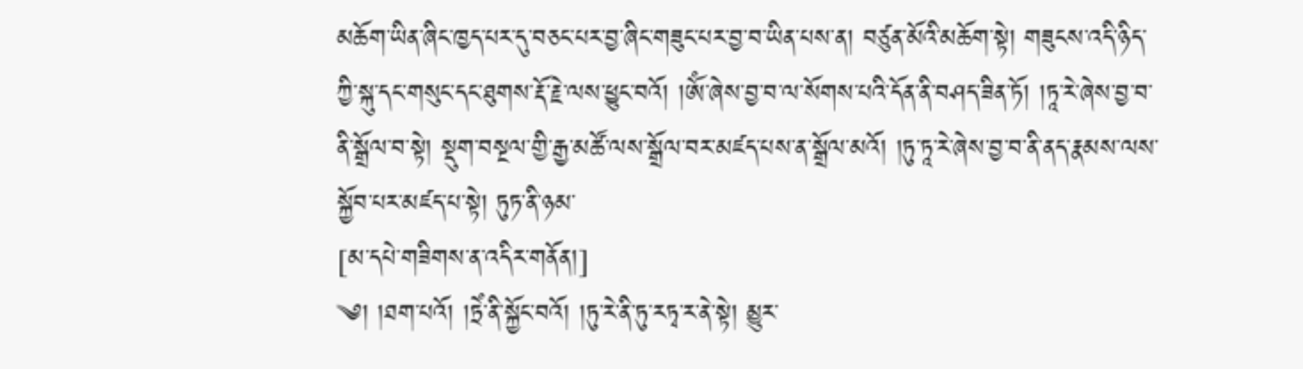མཆོག་ཡིན་ཞིང་ཁྱད་པར་དུ་བཅང་པར་བྱ་ཞིང་གཟུང་པར་བྱ་བ་ཡིན་པས་ན། བཙུན་མོའི་མཆོག་སྟེ། གཟུངས་འདི་ཉིད་ཀྱི་སྐུ་དང་གསུང་དང་ཐུགས་རྡོ་རྗེ་ལས་ཕྱུང་བའོ། །ཨོཾ་ཞེས་བྱ་བ་ལ་སོགས་པའི་དོན་ནི་བཤད་ཟིན་ཏོ། །ཏཱ་རེ་ཞེས་བྱ་བ་ནི་སྒྲོལ་བ་སྟེ། སྡུག་བསྔལ་གྱི་རྒྱ་མཚོ་ལས་སྒྲོལ་བར་མཛད་པས་ན་སྒྲོལ་མའོ། །ཏུ་ཏཱ་རེ་ཞེས་བྱ་བ་ནི་ནད་རྣམས་ལས་སྐྱོབ་པར་མཛད་པ་སྟེ། ཏུཏ་ནི་ཉམ་
[མ་དཔེ་གཟིགས་ན་འདིར་གནོན།]
༄། །ཐག་པའོ། །ཏྲེཾ་ནི་སྐྱོང་བའོ། །ཏུ་རེ་ནི་ཏུ་རཏྭ་ར་ནེ་སྟེ། མྱུར་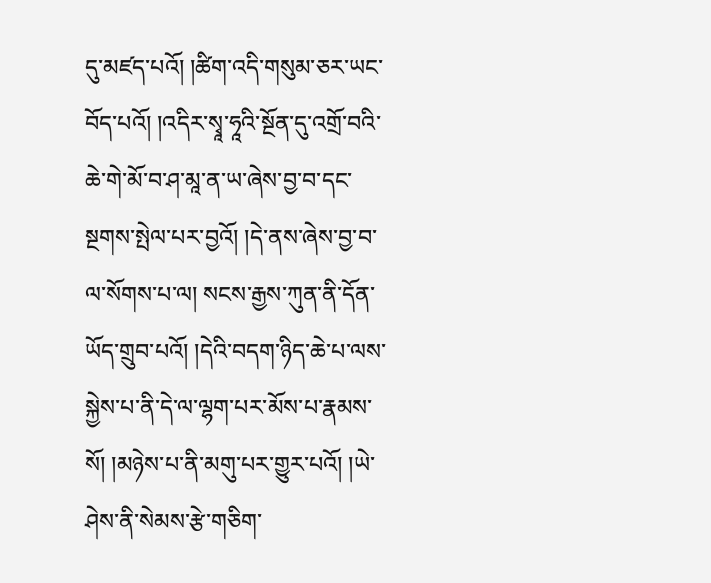དུ་མཛད་པའོ། །ཚིག་འདི་གསུམ་ཅར་ཡང་བོད་པའོ། །འདིར་སྭཱ་ཧཱའི་སྔོན་དུ་འགྲོ་བའི་ཆེ་གེ་མོ་བ་ཤ་མཱ་ན་ཡ་ཞེས་བྱ་བ་དང་སྔགས་སྤེལ་པར་བྱའོ། །དེ་ནས་ཞེས་བྱ་བ་ལ་སོགས་པ་ལ། སངས་རྒྱས་ཀུན་ནི་དོན་ཡོད་གྲུབ་པའོ། །དེའི་བདག་ཉིད་ཆེ་པ་ལས་སྐྱེས་པ་ནི་དེ་ལ་ལྷག་པར་མོས་པ་རྣམས་སོ། །མཉེས་པ་ནི་མགུ་པར་གྱུར་པའོ། །ཡེ་ཤེས་ནི་སེམས་རྩེ་གཅིག་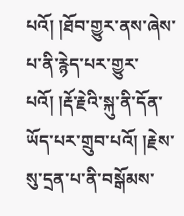པའོ། །ཐོབ་གྱུར་ནས་ཞེས་པ་ནི་རྙེད་པར་གྱུར་པའོ། །རྡོ་རྗེའི་སྐུ་ནི་དོན་ཡོད་པར་གྲུབ་པའོ། །རྗེས་སུ་དྲན་པ་ནི་བསྒོམས་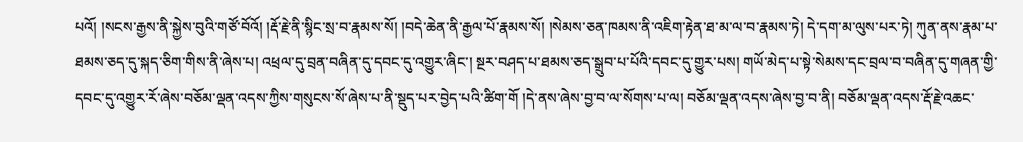པའོ། །སངས་རྒྱས་ནི་སྐྱེས་བུའི་གཙོ་བོའོ། །རྡོ་རྗེ་ནི་སྙིང་སྲ་བ་རྣམས་སོ། །བདེ་ཆེན་ནི་རྒྱལ་པོ་རྣམས་སོ། །སེམས་ཅན་ཁམས་ནི་འཇིག་རྟེན་ཐ་མ་ལ་བ་རྣམས་ཏེ། དེ་དག་མ་ལུས་པར་ཏེ། ཀུན་ནས་རྣམ་པ་ཐམས་ཅད་དུ་སྐད་ཅིག་གིས་ནི་ཞེས་པ། འཕྲལ་དུ་བྲན་བཞིན་དུ་དབང་དུ་འགྱུར་ཞིང་། སྔར་བཤད་པ་ཐམས་ཅད་སྒྲུབ་པ་པོའི་དབང་དུ་གྱུར་པས། གཡོ་མེད་པ་སྟེ་སེམས་དང་བྲལ་བ་བཞིན་དུ་གཞན་གྱི་དབང་དུ་འགྱུར་རོ་ཞེས་བཅོམ་ལྡན་འདས་ཀྱིས་གསུངས་སོ་ཞེས་པ་ནི་སྡུད་པར་བྱེད་པའི་ཚིག་གོ །དེ་ནས་ཞེས་བྱ་བ་ལ་སོགས་པ་ལ། བཅོམ་ལྡན་འདས་ཞེས་བྱ་བ་ནི། བཅོམ་ལྡན་འདས་རྡོ་རྗེ་འཆང་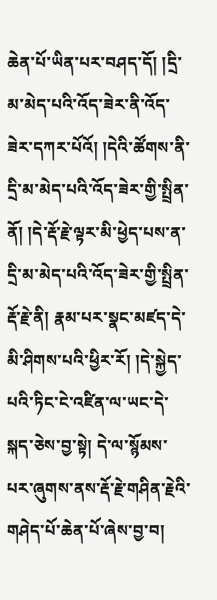ཆེན་པོ་ཡིན་པར་བཤད་དོ། །དྲི་མ་མེད་པའི་འོད་ཟེར་ནི་འོད་ཟེར་དཀར་པོའོ། །དེའི་ཚོགས་ནི་དྲི་མ་མེད་པའི་འོད་ཟེར་གྱི་སྤྲིན་ནོ། །དེ་རྡོ་རྗེ་ལྟར་མི་ཕྱེད་པས་ན་དྲི་མ་མེད་པའི་འོད་ཟེར་གྱི་སྤྲིན་རྡོ་རྗེ་ནི། རྣམ་པར་སྣང་མཛད་དེ་མི་ཤིགས་པའི་ཕྱིར་རོ། །དེ་སྐྱེད་པའི་ཏིང་ངེ་འཛིན་ལ་ཡང་དེ་སྐད་ཅེས་བྱ་སྟེ། དེ་ལ་སྙོམས་པར་ཞུགས་ནས་རྡོ་རྗེ་གཤིན་རྗེའི་གཤེད་པོ་ཆེན་པོ་ཞེས་བྱ་བ།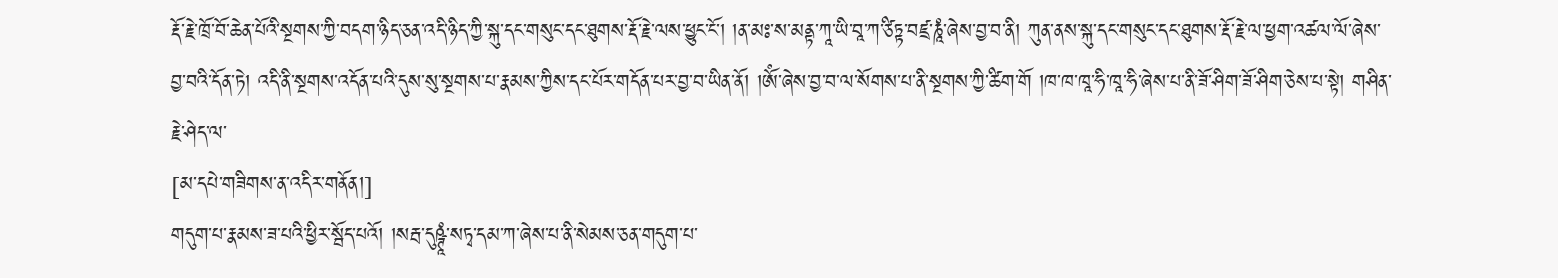རྡོ་རྗེ་ཁྲོ་བོ་ཆེན་པོའི་སྔགས་ཀྱི་བདག་ཉིད་ཅན་འདི་ཉིད་ཀྱི་སྐུ་དང་གསུང་དང་ཐུགས་རྡོ་རྗེ་ལས་ཕྱུང་ངོ་། །ན་མཿ་ས་མནྟ་ཀཱ་ཡི་བཱ་ཀ་ཙིཏྟ་བཛྲ་ཎཱཾ་ཞེས་བྱ་བ་ནི། ཀུན་ནས་སྐུ་དང་གསུང་དང་ཐུགས་རྡོ་རྗེ་ལ་ཕྱག་འཚལ་ལོ་ཞེས་བྱ་བའི་དོན་ཏེ། འདི་ནི་སྔགས་འདོན་པའི་དུས་སུ་སྔགས་པ་རྣམས་ཀྱིས་དང་པོར་གདོན་པར་བྱ་བ་ཡིན་ནོ། །ཨོཾ་ཞེས་བྱ་བ་ལ་སོགས་པ་ནི་སྔགས་ཀྱི་ཚིག་གོ །ཁ་ཁ་ཁཱ་ཧི་ཁཱ་ཧི་ཞེས་པ་ནི་ཟོ་ཤིག་ཟོ་ཤིག་ཅེས་པ་སྟེ། གཤིན་རྗེ་ཤེད་ལ་
[མ་དཔེ་གཟིགས་ན་འདིར་གནོན།]
གདུག་པ་རྣམས་ཟ་པའི་ཕྱིར་སྦོད་པའོ། །སརྦ་དུཥྚཱཾ་སཏྭ་དམ་ཀ་ཞེས་པ་ནི་སེམས་ཅན་གདུག་པ་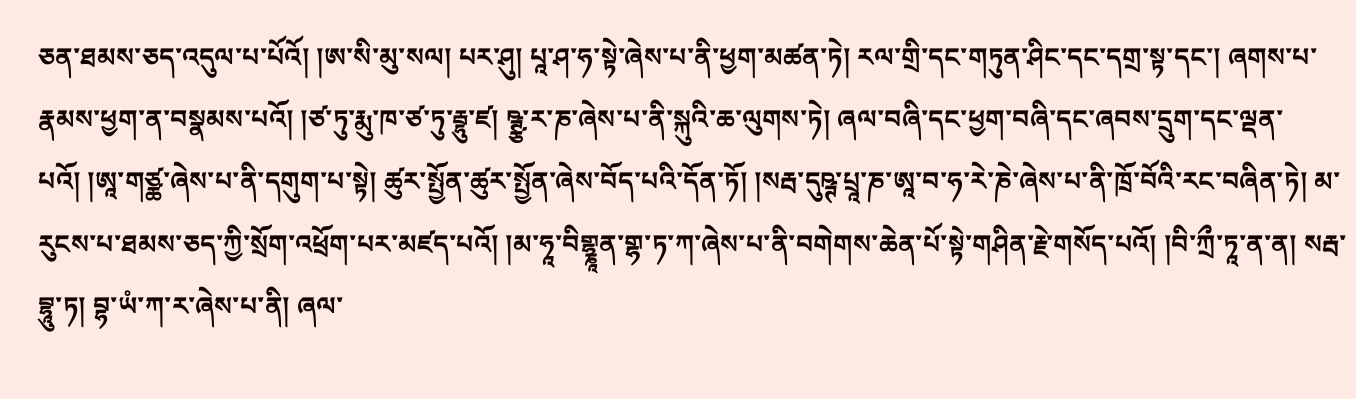ཅན་ཐམས་ཅད་འདུལ་པ་པོའོ། །ཨ་སི་མུ་སལ། པར་ཤུ། པཱ་ཤ་ཧ་སྟེ་ཞེས་པ་ནི་ཕྱག་མཚན་ཏེ། རལ་གྲི་དང་གཏུན་ཤིང་དང་དགྲ་སྟ་དང་། ཞགས་པ་རྣམས་ཕྱག་ན་བསྣམས་པའོ། །ཙ་ཏུ་རྨུ་ཁ་ཙ་ཏུ་རྦྷུ་ཛ། ཥྚྩ་ར་ཎ་ཞེས་པ་ནི་སྐུའི་ཆ་ལུགས་ཏེ། ཞལ་བཞི་དང་ཕྱག་བཞི་དང་ཞབས་དྲུག་དང་ལྡན་པའོ། །ཨཱ་གཙྪ་ཞེས་པ་ནི་དགུག་པ་སྟེ། ཚུར་སྤྱོན་ཚུར་སྤྱོན་ཞེས་བོད་པའི་དོན་ཏོ། །སརྦ་དུཥྚ་པྲཱ་ཎ་ཨཱ་བ་ཧ་རེ་ཎེ་ཞེས་པ་ནི་ཁྲོ་བོའི་རང་བཞིན་ཏེ། མ་རུངས་པ་ཐམས་ཅད་ཀྱི་སྲོག་འཕྲོག་པར་མཛད་པའོ། །མ་ཧཱ་བིགྷྣཱན་གྷ་ཏ་ཀ་ཞེས་པ་ནི་བགེགས་ཆེན་པོ་སྟེ་གཤིན་རྗེ་གསོད་པའོ། །བི་ཀྲྀ་ཏཱ་ན་ན། སརྦ་བྷཱུ་ཏ། བྷ་ཡཾ་ཀ་ར་ཞེས་པ་ནི། ཞལ་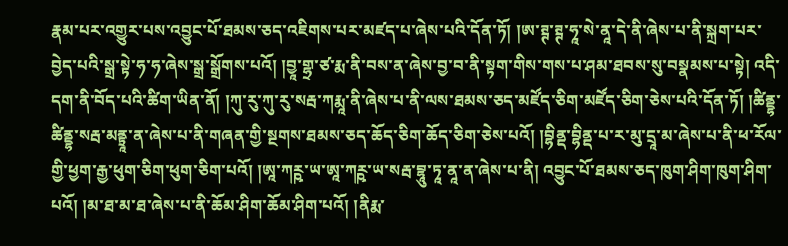རྣམ་པར་འགྱུར་པས་འབྱུང་པོ་ཐམས་ཅད་འཇིགས་པར་མཛད་པ་ཞེས་པའི་དོན་ཏོ། །ཨ་ཊྚ་ཊྚ་ཧཱ་སེ་ནཱ་དེ་ནི་ཞེས་པ་ནི་སྐྲག་པར་བྱེད་པའི་སྒྲ་སྟེ་ཧ་ཧ་ཞེས་སྒྲ་སྒྲོགས་པའོ། །བྱཱ་གྷྲ་ཙ་རྨ་ནི་བས་ན་ཞེས་བྱ་བ་ནི་སྟག་གིས་གས་པ་ཤམ་ཐབས་སུ་བསྣམས་པ་སྟེ། འདི་དག་ནི་བོད་པའི་ཚིག་ཡིན་ནོ། །ཀུ་རུ་ཀུ་རུ་སརྦ་ཀརྨཱ་ནི་ཞེས་པ་ནི་ལས་ཐམས་ཅད་མཛོད་ཅིག་མཛོད་ཅིག་ཅེས་པའི་དོན་ཏོ། །ཚིནྡྷ་ཚིནྡྷ་སརྦ་མནྟྲཱ་ན་ཞེས་པ་ནི་གཞན་གྱི་སྔགས་ཐམས་ཅད་ཆོད་ཅིག་ཆོད་ཅིག་ཅེས་པའོ། །བྷིནྡ་བྷིནྡ་པ་ར་མུ་དྲཱ་མ་ཞེས་པ་ནི་ཕ་རོལ་གྱི་ཕྱག་རྒྱ་ཕུག་ཅིག་ཕུག་ཅིག་པའོ། །ཨཱ་ཀཪྵ་ཡ་ཨཱ་ཀཪྵ་ཡ་སརྦ་བྷཱུ་ཏཱ་ནཱ་ན་ཞེས་པ་ནི། འབྱུང་པོ་ཐམས་ཅད་ཁུག་ཤིག་ཁུག་ཤིག་པའོ། །མ་ཐ་མ་ཐ་ཞེས་པ་ནི་ཆོམ་ཤིག་ཆོམ་ཤིག་པའོ། །ནིརྨ་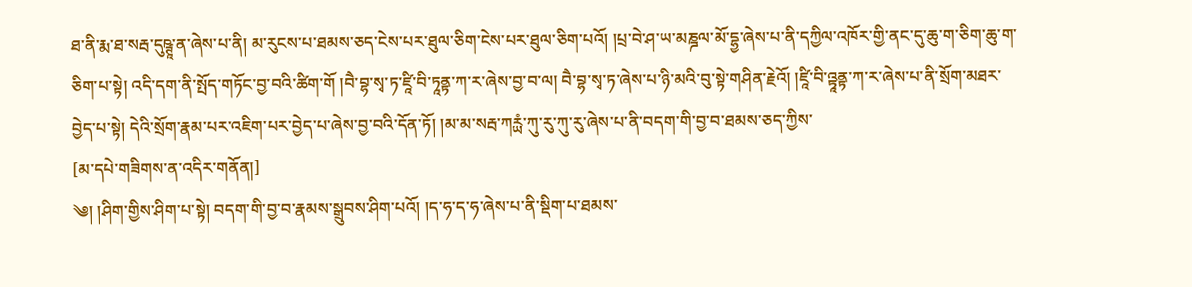ཐ་ནི་རྨ་ཐ་སརྦ་དུཥྚཱ་ན་ཞེས་པ་ནི། མ་རུངས་པ་ཐམས་ཅད་ངེས་པར་ཐུལ་ཅིག་ངེས་པར་ཐུལ་ཅིག་པའོ། །པྲ་བེ་ཤ་ཡ་མཎྜལ་མོ་དྷྱ་ཞེས་པ་ནི་དཀྱིལ་འཁོར་གྱི་ནང་དུ་ཆུ་ག་ཅིག་ཆུ་ག་ཅིག་པ་སྟེ། འདི་དག་ནི་སྤོད་གཏོང་བྱ་བའི་ཚིག་གོ །བཻ་བྷ་སྭ་ཏ་ཛཱི་བི་ཏཱནྟ་ཀ་ར་ཞེས་བྱ་བ་ལ། བཻ་བྷ་སྭ་ཏ་ཞེས་པ་ཉི་མའི་བུ་སྟེ་གཤིན་རྗེའོ། །ཛཱི་བི་འྟཱནྟ་ཀ་ར་ཞེས་པ་ནི་སྲོག་མཐར་བྱེད་པ་སྟེ། དེའི་སྲོག་རྣམ་པར་འཇིག་པར་བྱེད་པ་ཞེས་བྱ་བའི་དོན་ཏོ། །མ་མ་སརྦ་ཀཪྻཾ་ཀུ་རུ་ཀུ་རུ་ཞེས་པ་ནི་བདག་གི་བྱ་བ་ཐམས་ཅད་ཀྱིས་
[མ་དཔེ་གཟིགས་ན་འདིར་གནོན།]
༄། །ཤིག་གྱིས་ཤིག་པ་སྟེ། བདག་གི་བྱ་བ་རྣམས་སྒྲུབས་ཤིག་པའོ། །ད་ཧ་ད་ཧ་ཞེས་པ་ནི་སྡིག་པ་ཐམས་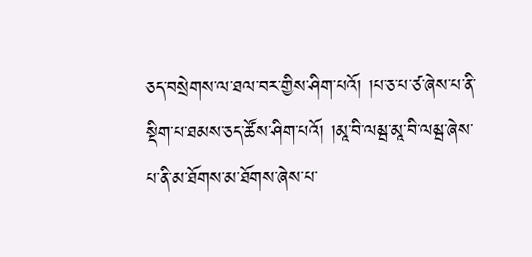ཅད་བསྲེགས་ལ་ཐལ་བར་གྱིས་ཤིག་པའོ། །པ་ཅ་པ་ཙ་ཞེས་པ་ནི་སྡིག་པ་ཐམས་ཅད་ཚོས་ཤིག་པའོ། །མཱ་བི་ལམྦ་མཱ་བི་ལམྦ་ཞེས་པ་ནི་མ་ཐོགས་མ་ཐོགས་ཞེས་པ་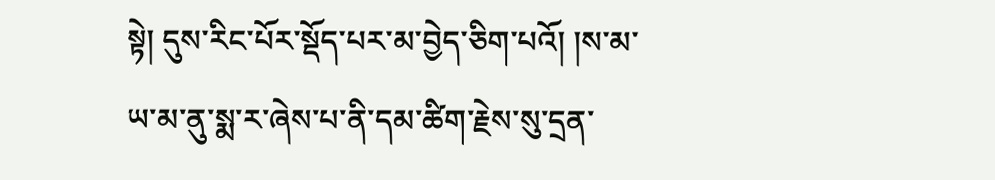སྟེ། དུས་རིང་པོར་སྡོད་པར་མ་བྱེད་ཅིག་པའོ། །ས་མ་ཡ་མ་ནུ་སྨ་ར་ཞེས་པ་ནི་དམ་ཚིག་རྗེས་སུ་དྲན་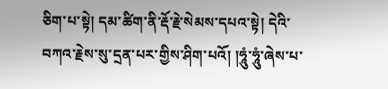ཅིག་པ་སྟེ། དམ་ཚིག་ནི་རྡོ་རྗེ་སེམས་དཔའ་སྟེ། དེའི་བཀའ་རྗེས་སུ་དྲན་པར་གྱིས་ཤིག་པའོ། །ཧཱུཾ་ཧཱུཾ་ཞེས་པ་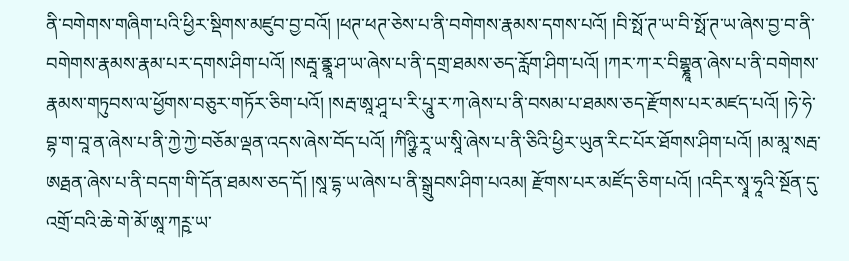ནི་བགེགས་གཞིག་པའི་ཕྱིར་སྡིགས་མཛུབ་བྱ་བའོ། །ཕཊ་ཕཊ་ཅེས་པ་ནི་བགེགས་རྣམས་དགས་པའོ། །བི་སྥོ་ཊ་ཡ་བི་སྥོ་ཊ་ཡ་ཞེས་བྱ་བ་ནི་བགེགས་རྣམས་རྣམ་པར་དགས་ཤིག་པའོ། །སརྦཱ་ནྣཱ་ཤ་ཡ་ཞེས་པ་ནི་དགྲ་ཐམས་ཅད་རློག་ཤིག་པའོ། །ཀར་ཀ་ར་བིགྷྣཱན་ཞེས་པ་ནི་བགེགས་རྣམས་གཏུབས་ལ་ཕྱོགས་བཅུར་གཏོར་ཅིག་པའོ། །སརྦ་ཨཱ་ཤཱ་པ་རི་པཱུ་ར་ཀ་ཞེས་པ་ནི་བསམ་པ་ཐམས་ཅད་རྫོགས་པར་མཛད་པའོ། །ཧེ་ཧེ་བྷ་ག་བཱ་ན་ཞེས་པ་ནི་ཀྱེ་ཀྱེ་བཅོམ་ལྡན་འདས་ཞེས་བོད་པའོ། །ཀིཉྩི་རཱ་ཡ་སཱི་ཞེས་པ་ནི་ཅིའི་ཕྱིར་ཡུན་རིང་པོར་ཐོགས་ཤིག་པའོ། །མ་མཱ་སརྦ་ཨརྠན་ཞེས་པ་ནི་བདག་གི་དོན་ཐམས་ཅད་དོ། །སཱ་དྷ་ཡ་ཞེས་པ་ནི་སྒྲུབས་ཤིག་པའམ། རྫོགས་པར་མཛོད་ཅིག་པའོ། །འདིར་སྭཱ་ཧཱའི་སྔོན་དུ་འགྲོ་བའི་ཆེ་གེ་མོ་ཨཱ་ཀཪྵ་ཡ་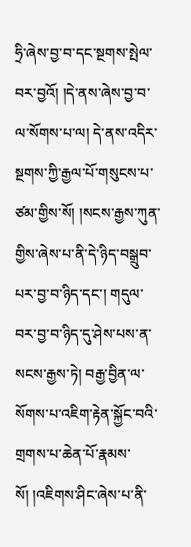ཧྲི་ཞེས་བྱ་བ་དང་སྔགས་སྤེལ་བར་བྱའོ། །དེ་ནས་ཞེས་བྱ་བ་ལ་སོགས་པ་ལ། དེ་ནས་འདིར་སྔགས་ཀྱི་རྒྱལ་པོ་གསུངས་པ་ཙམ་གྱིས་སོ། །སངས་རྒྱས་ཀུན་གྱིས་ཞེས་པ་ནི་དེ་ཉིད་བསྒྲུབ་པར་བྱ་བ་ཉིད་དང་། གདུལ་བར་བྱ་བ་ཉིད་དུ་ཤེས་པས་ན་སངས་རྒྱས་ཏེ། བརྒྱ་བྱིན་ལ་སོགས་པ་འཇིག་རྟེན་སྐྱོང་བའི་གྲགས་པ་ཆེན་པོ་རྣམས་སོ། །འཇིགས་ཤིང་ཞེས་པ་ནི་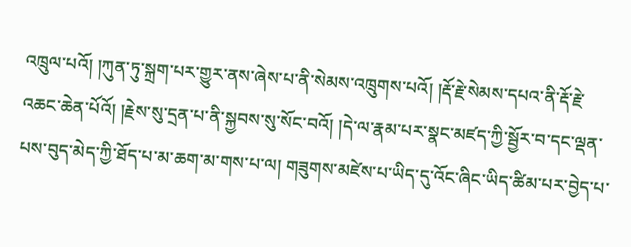འཁྲུལ་པའོ། །ཀུན་ཏུ་སྐྲག་པར་གྱུར་ནས་ཞེས་པ་ནི་སེམས་འཁྲུགས་པའོ། །རྡོ་རྗེ་སེམས་དཔའ་ནི་རྡོ་རྗེ་འཆང་ཆེན་པོའོ། །རྗེས་སུ་དྲན་པ་ནི་སྐྱབས་སུ་སོང་བའོ། །དེ་ལ་རྣམ་པར་སྣང་མཛད་ཀྱི་སྦྱོར་བ་དང་ལྡན་པས་བུད་མེད་ཀྱི་ཐོད་པ་མ་ཆག་མ་གས་པ་ལ། གཟུགས་མཛེས་པ་ཡིད་དུ་འོང་ཞིང་ཡིད་ཚིམ་པར་བྱེད་པ་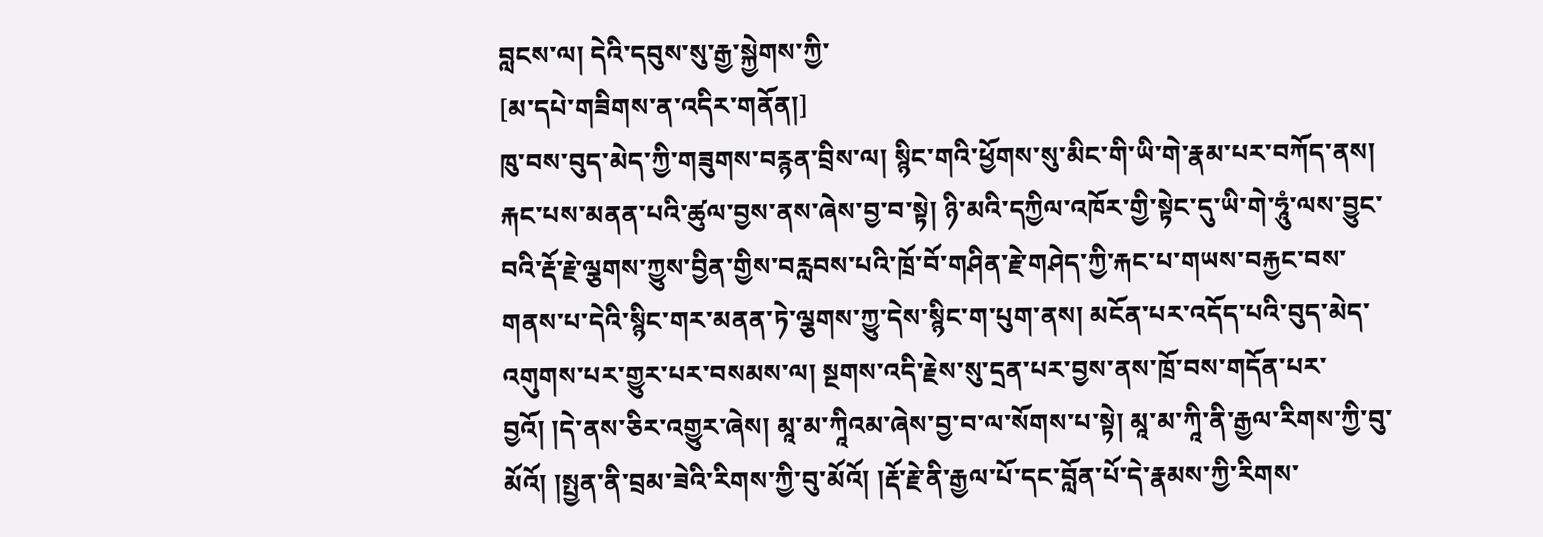བླངས་ལ། དེའི་དབུས་སུ་རྒྱ་སྐྱེགས་ཀྱི་
[མ་དཔེ་གཟིགས་ན་འདིར་གནོན།]
ཁུ་བས་བུད་མེད་ཀྱི་གཟུགས་བརྙན་བྲིས་ལ། སྙིང་གའི་ཕྱོགས་སུ་མིང་གི་ཡི་གེ་རྣམ་པར་བཀོད་ནས། རྐང་པས་མནན་པའི་ཚུལ་བྱས་ནས་ཞེས་བྱ་བ་སྟེ། ཉི་མའི་དཀྱིལ་འཁོར་གྱི་སྟེང་དུ་ཡི་གེ་ཧཱུཾ་ལས་བྱུང་བའི་རྡོ་རྗེ་ལྕགས་ཀྱུས་བྱིན་གྱིས་བརླབས་པའི་ཁྲོ་བོ་གཤིན་རྗེ་གཤེད་ཀྱི་རྐང་པ་གཡས་བརྐྱང་བས་གནས་པ་དེའི་སྙིང་གར་མནན་ཏེ་ལྕགས་ཀྱུ་དེས་སྙིང་ག་པུག་ནས། མངོན་པར་འདོད་པའི་བུད་མེད་འགུགས་པར་གྱུར་པར་བསམས་ལ། སྔགས་འདི་རྗེས་སུ་དྲན་པར་བྱས་ནས་ཁྲོ་བས་གདོན་པར་བྱའོ། །དེ་ནས་ཅིར་འགྱུར་ཞེས། མཱ་མ་ཀཱིའམ་ཞེས་བྱ་བ་ལ་སོགས་པ་སྟེ། མཱ་མ་ཀཱི་ནི་རྒྱལ་རིགས་ཀྱི་བུ་མོའོ། །སྤྱན་ནི་བྲམ་ཟེའི་རིགས་ཀྱི་བུ་མོའོ། །རྡོ་རྗེ་ནི་རྒྱལ་པོ་དང་བློན་པོ་དེ་རྣམས་ཀྱི་རིགས་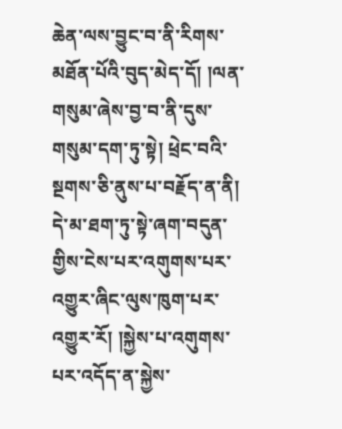ཆེན་ལས་བྱུང་བ་ནི་རིགས་མཐོན་པོའི་བུད་མེད་དོ། །ལན་གསུམ་ཞེས་བྱ་བ་ནི་དུས་གསུམ་དག་ཏུ་སྟེ། ཕྲེང་བའི་སྔགས་ཅི་ནུས་པ་བརྗོད་ན་ནི། དེ་མ་ཐག་ཏུ་སྟེ་ཞག་བདུན་གྱིས་ངེས་པར་འགུགས་པར་འགྱུར་ཞིང་ལུས་ཁུག་པར་འགྱུར་རོ། །སྐྱེས་པ་འགུགས་པར་འདོད་ན་སྐྱེས་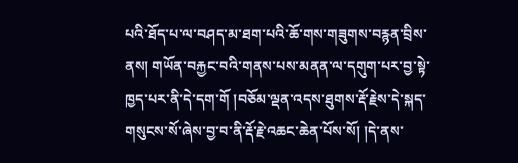པའི་ཐོད་པ་ལ་བཤད་མ་ཐག་པའི་ཆོ་གས་གཟུགས་བརྙན་བྲིས་ནས། གཡོན་བརྐྱང་བའི་གནས་པས་མནན་ལ་དགུག་པར་བྱ་སྟེ་ཁྱད་པར་ནི་དེ་དག་གོ །བཅོམ་ལྡན་འདས་ཐུགས་རྡོ་རྗེས་དེ་སྐད་གསུངས་སོ་ཞེས་བྱ་བ་ནི་རྡོ་རྗེ་འཆང་ཆེན་པོས་སོ། །དེ་ནས་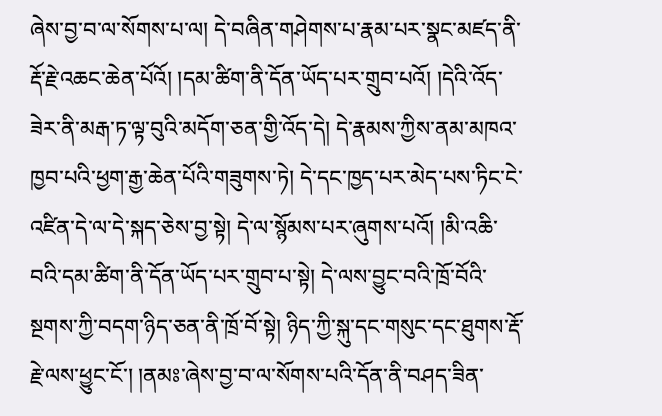ཞེས་བྱ་བ་ལ་སོགས་པ་ལ། དེ་བཞིན་གཤེགས་པ་རྣམ་པར་སྣང་མཛད་ནི་རྡོ་རྗེ་འཆང་ཆེན་པོའོ། །དམ་ཚིག་ནི་དོན་ཡོད་པར་གྲུབ་པའོ། །དེའི་འོད་ཟེར་ནི་མརྒ་ཏ་ལྟ་བུའི་མདོག་ཅན་གྱི་འོད་དེ། དེ་རྣམས་ཀྱིས་ནམ་མཁའ་ཁྱབ་པའི་ཕྱག་རྒྱ་ཆེན་པོའི་གཟུགས་ཏེ། དེ་དང་ཁྱད་པར་མེད་པས་ཏིང་ངེ་འཛིན་དེ་ལ་དེ་སྐད་ཅེས་བྱ་སྟེ། དེ་ལ་སྙོམས་པར་ཞུགས་པའོ། །མི་འཆི་བའི་དམ་ཚིག་ནི་དོན་ཡོད་པར་གྲུབ་པ་སྟེ། དེ་ལས་བྱུང་བའི་ཁྲོ་བོའི་སྔགས་ཀྱི་བདག་ཉིད་ཅན་ནི་ཁྲོ་བོ་སྟེ། ཉིད་ཀྱི་སྐུ་དང་གསུང་དང་ཐུགས་རྡོ་རྗེ་ལས་ཕྱུང་ངོ་། །ནམཿ་ཞེས་བྱ་བ་ལ་སོགས་པའི་དོན་ནི་བཤད་ཟིན་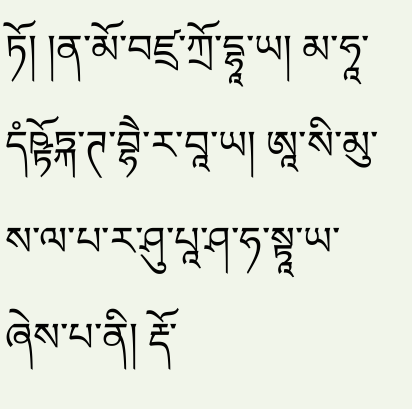ཏོ། །ན་མོ་བཛྲ་ཀྲོ་དྷཱ་ཡ། མ་ཧཱ་དཾཥྟོཏྐ་ཊ་བྷཻ་ར་བཱ་ཡ། ཨཱ་སི་མུ་ས་ལ་པ་ར་ཤུ་པཱ་ཤ་ཧ་སྟཱ་ཡ་ཞེས་པ་ནི། རྡོ་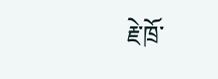རྗེ་ཁྲོ་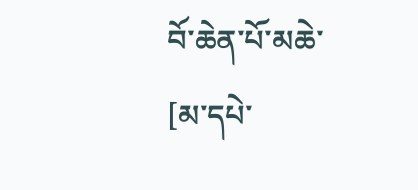བོ་ཆེན་པོ་མཆེ་
[མ་དཔེ་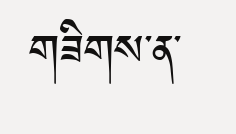གཟིགས་ན་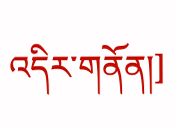འདིར་གནོན།]